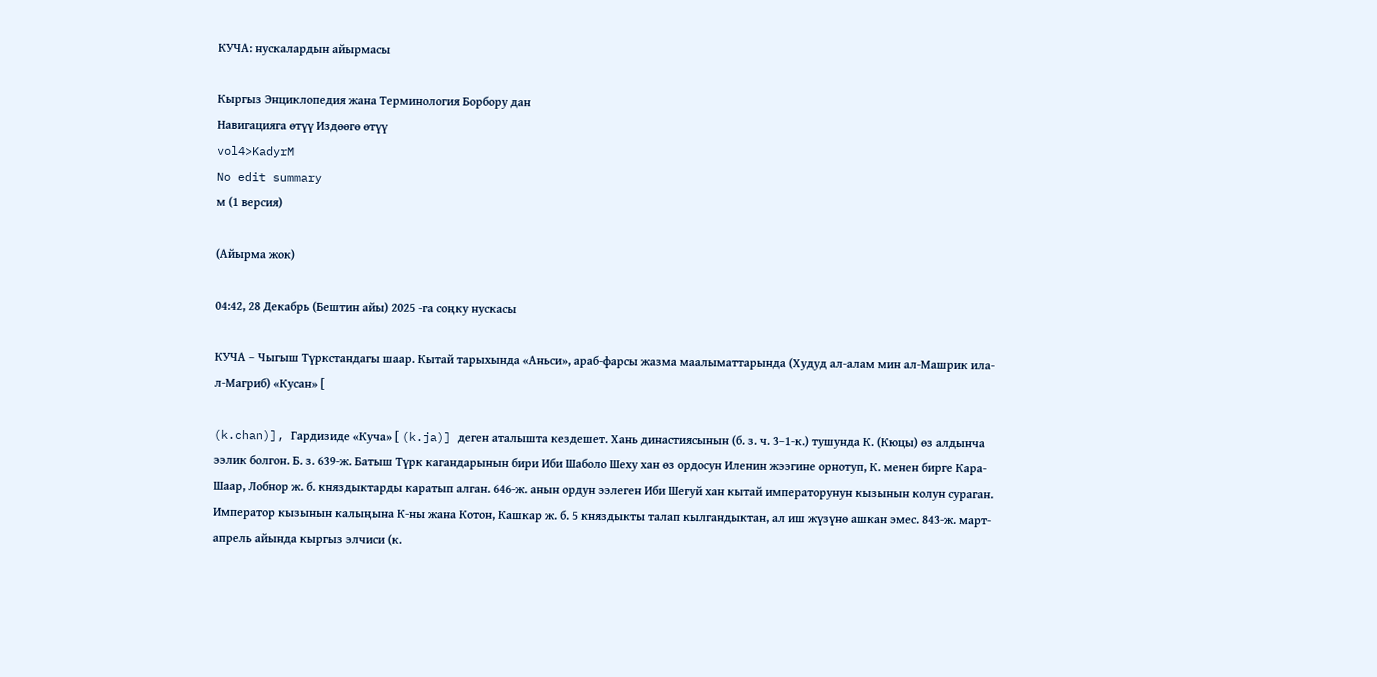КУЧА: нускалардын айырмасы

Кыргыз Энциклопедия жана Терминология Борбору дан
Навигацияга өтүү Издөөгө өтүү
vol4>KadyrM
No edit summary
м (1 версия)

(Айырма жок)

04:42, 28 Декабрь (Бештин айы) 2025 -га соңку нускасы

КУЧА – Чыгыш Түркстандагы шаар. Кытай тарыхында «Аньси», араб-фарсы жазма маалыматтарында (Худуд ал-алам мин ал-Машрик ила-л-Магриб) «Кусан» [

(k.chan)], Гардизиде «Куча» [ (k.ja)] деген аталышта кездешет. Хань династиясынын (б. з. ч. 3–1-к.) тушунда К. (Кюцы) өз алдынча ээлик болгон. Б. з. 639-ж. Батыш Түрк кагандарынын бири Иби Шаболо Шеху хан өз ордосун Иленин жээгине орнотуп, К. менен бирге Кара-Шаар, Лобнор ж. б. княздыктарды каратып алган. 646-ж. анын ордун ээлеген Иби Шегуй хан кытай императорунун кызынын колун сураган. Император кызынын калыңына К-ны жана Котон, Кашкар ж. б. 5 княздыкты талап кылгандыктан, ал иш жүзүнө ашкан эмес. 843-ж. март-апрель айында кыргыз элчиси (к.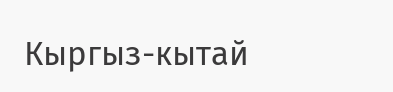Кыргыз-кытай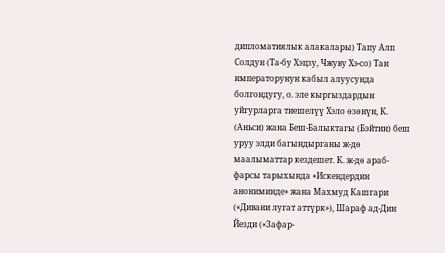дипломатиялык алакалары) Тапу Алп Солдун (Та-бу Хэцзу, Чжуву Хэ-со) Тан императорунун кабыл алуусунда болгондугу, о. эле кыргыздардын уйгурларга тиешелүү Хэло өзөнүн, К. (Аньси) жана Беш-Балыктагы (Бэйтин) беш уруу элди багындырганы ж-дө маалыматтар кездешет. К. ж-дө араб-фарсы тарыхында «Искендердин анониминде» жана Махмуд Кашгари («Дивани лугат аттүрк»), Шараф ад-Дин Йезди («Зафар-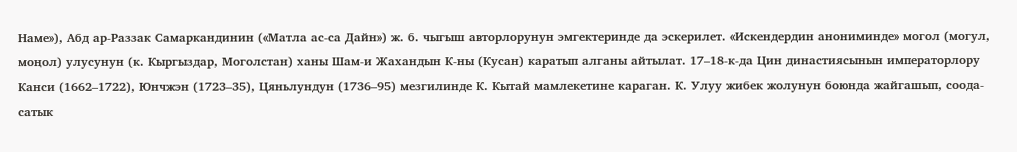Наме»), Абд ар-Раззак Самаркандинин («Матла ас-са Дайн») ж. б. чыгыш авторлорунун эмгектеринде да эскерилет. «Искендердин анониминде» могол (могул, моңол) улусунун (к. Кыргыздар, Моголстан) ханы Шам-и Жахандын К-ны (Кусан) каратып алганы айтылат. 17–18-к-да Цин династиясынын императорлору Канси (1662–1722), Юнчжэн (1723–35), Цяньлундун (1736–95) мезгилинде К. Кытай мамлекетине караган. К. Улуу жибек жолунун боюнда жайгашып, соода-сатык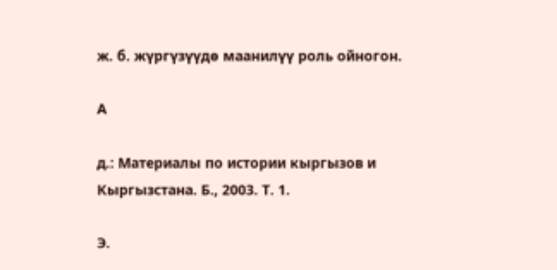ж. б. жүргүзүүдө маанилүү роль ойногон.

А

д.: Материалы по истории кыргызов и Кыргызстана. Б., 2003. Т. 1.

Э.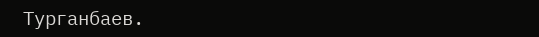Турганбаев.